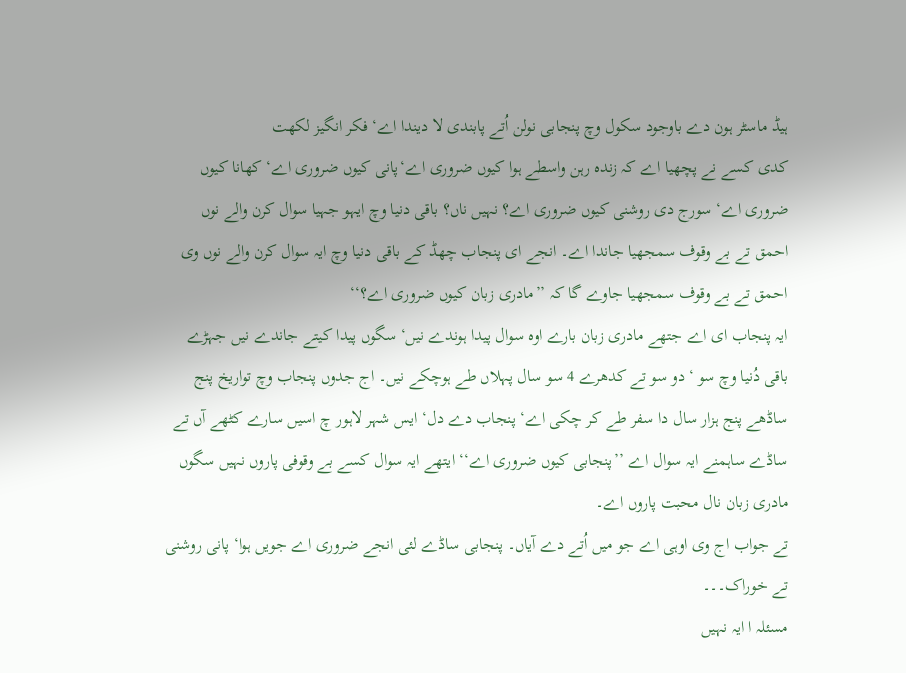ہیڈ ماسٹر ہون دے باوجود سکول وچ پنجابی نولن اُتے پابندی لا دیندا اے‘ فکر انگیز لکھت
کدی کسے نے پچھیا اے کہ زندہ رہن واسطے ہوا کیوں ضروری اے‘پانی کیوں ضروری اے‘ کھانا کیوں ضروری اے‘ سورج دی روشنی کیوں ضروری اے؟ نہیں ناں؟ باقی دنیا وچ ایہو جہیا سوال کرن والے نوں احمق تے بے وقوف سمجھیا جاندا اے۔ انجے ای پنجاب چھڈ کے باقی دنیا وچ ایہ سوال کرن والے نوں وی احمق تے بے وقوف سمجھیا جاوے گا کہ ’’مادری زبان کیوں ضروری اے؟‘‘
ایہ پنجاب ای اے جتھے مادری زبان بارے اوہ سوال پیدا ہوندے نیں‘ سگوں پیدا کیتے جاندے نیں جہڑے باقی دُنیا وچ سو ‘دو سو تے کدھرے 4 سو سال پہلاں طے ہوچکے نیں۔ اج جدوں پنجاب وچ تواریخ پنج ساڈھے پنج ہزار سال دا سفر طے کر چکی اے‘ پنجاب دے دل‘ ایس شہر لاہور چ اسیں سارے کٹھے آں تے ساڈے ساہمنے ایہ سوال اے ’’پنجابی کیوں ضروری اے‘‘ ایتھے ایہ سوال کسے بے وقوفی پاروں نہیں سگوں مادری زبان نال محبت پاروں اے۔
تے جواب اج وی اوہی اے جو میں اُتے دے آیاں۔ پنجابی ساڈے لئی انجے ضروری اے جویں ہوا‘ پانی روشنی تے خوراک۔۔۔
مسئلہ ا ایہ نہیں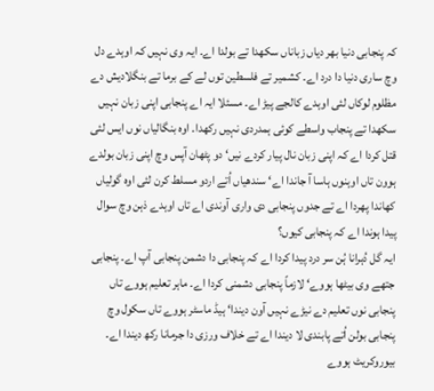کہ پنجابی دنیا بھر دیاں زباناں سکھدا تے بولدا اے۔ ایہ وی نہیں کہ اوہدے دل وچ ساری دنیا دا درد اے۔ کشمیر تے فلسطین توں لے کے برما تے بنگلادیش دے مظلوم لوکاں لئی اوہدے کالجے پیڑ اے۔ مسئلا ایہ اے پنجابی اپنی زبان نہیں سکھدا تے پنجاب واسطے کوئی ہمدردی نہیں رکھدا۔ اوہ بنگالیاں نوں ایس لئی قتل کردا اے کہ اپنی زبان نال پیار کردے نیں‘ دو پٹھان آپس وچ اپنی زبان بولدے ہوون تاں اوہنوں ہاسا آ جاندا اے‘ سندھیاں اُتے اردو مسلط کرن لئی اوہ گولیاں کھاندا پھردا اے تے جدوں پنجابی دی واری آوندی اے تاں اوہدے ذہن وچ سوال پیدا ہوندا اے کہ پنجابی کیوں؟
ایہ گل دُہرانا ہُن سر درد پیدا کردا اے کہ پنجابی دا دشمن پنجابی آپ اے۔ پنجابی جتھے وی بیٹھا ہووے‘ لازماً پنجابی دشمنی کردا اے۔ ماہر تعلیم ہووے تاں پنجابی نوں تعلیم دے نیڑے نہیں آون دیندا‘ ہیڈ ماسٹر ہووے تاں سکول وچ پنجابی بولن اُتے پابندی لا دیندا اے تے خلاف ورزی دا جرمانا رکھ دیندا اے۔ بیوروکریٹ ہووے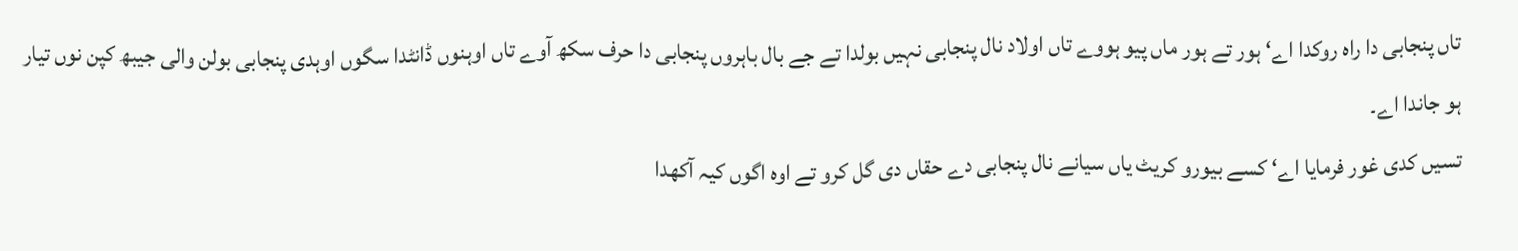تاں پنجابی دا راہ روکدا اے‘ ہور تے ہور ماں پیو ہووے تاں اولاد نال پنجابی نہیں بولدا تے جے بال باہروں پنجابی دا حرف سکھ آوے تاں اوہنوں ڈانٹدا سگوں اوہدی پنجابی بولن والی جیبھ کپن نوں تیار ہو جاندا اے۔
تسیں کدی غور فرمایا اے‘ کسے بیورو کریٹ یاں سیانے نال پنجابی دے حقاں دی گل کرو تے اوہ اگوں کیہ آکھدا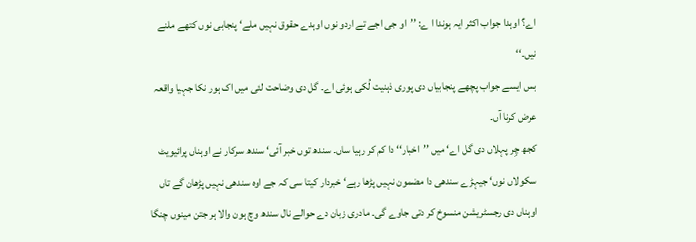اے؟ اوہدا جواب اکثر ایہ ہوندا ا ے: ’’او جی اجے تے اردو نوں اوہدے حقوق نہیں ملے‘ پنجابی نوں کتھے ملنے نیں۔‘‘
بس ایسے جواب پچھے پنجابیاں دی پوری ذہنیت لُکی ہوئی اے۔ گل دی وضاحت لئی میں اک ہور نکا جہیا واقعہ عرض کرنا آں۔
کجھ چِر پہلاں دی گل اے‘ میں ’’اخبار‘‘ دا کم کر رہیا ساں۔ سندھ توں خبر آئی‘ سندھ سرکار نے اوہناں پرائیویٹ سکولاں نوں‘ جیہڑے سندھی دا مضمون نہیں پڑھا رہے‘ خبردار کیتا سی کہ جے اوہ سندھی نہیں پڑھان گے تاں اوہناں دی رجسٹریشن منسوخ کر دتی جاوے گی۔ مادری زبان دے حوالے نال سندھ وچ ہون والا ہر جتن مینوں چنگا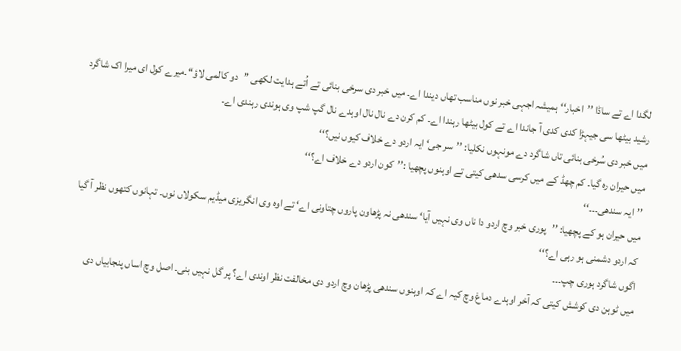لگدا اے تے ساڈا ’’اخبار‘‘ ہمیشہ اجہی خبر نوں مناسب تھاں دیندا اے۔ میں خبر دی سرخی بنائی تے اُتے ہدایت لکھی ’’دو کالمی لاؤ‘‘۔میرے کول ای میرا اک شاگرد رشید بیٹھا سی جیہڑا کدی کدی آ جاندا اے تے کول بیٹھا رہندا اے۔ کم کرن دے نال نال اوہدے نال گپ شپ وی ہوندی رہندی اے۔
میں خبر دی سُرخی بنائی تاں شاگرد دے مونہوں نکلیا: ’’سر جی‘ ایہ اردو دے خلاف کیوں نیں؟‘‘
میں حیران رہ گیا۔ کم چھڈ کے میں کرسی سدھی کیتی تے اوہنوں پچھیا :’’کون اردو دے خلاف اے؟‘‘
’’ایہ سندھی۔۔۔‘‘
میں حیران ہو کے پچھیا: ’’پوری خبر وچ اردو دا ناں وی نہیں آیا‘ سندھی نہ پڑھاون پاروں چتاونی اے‘ تے اوہ وی انگریزی میڈیم سکولاں نوں۔ تہانوں کتھوں نظر آ گیا کہ اردو دشمنی ہو رہی اے؟‘‘
اگوں شاگرد ہوری چپ۔۔۔
میں ٹوہن دی کوشش کیتی کہ آخر اوہدے دماغ وچ کیہ اے کہ اوہنوں سندھی پڑھان وچ اردو دی مخالفت نظر اوندی اے؟ پر گل نہیں بنی۔ اصل وچ اساں پنجابیاں دی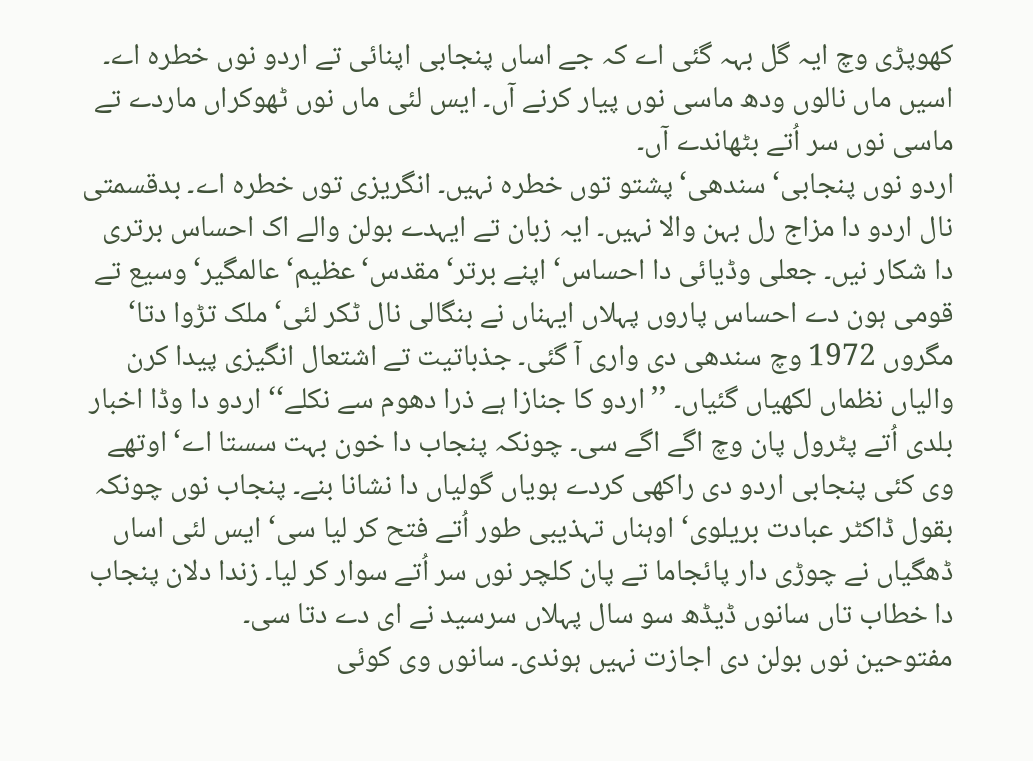کھوپڑی وچ ایہ گل بہہ گئی اے کہ جے اساں پنجابی اپنائی تے اردو نوں خطرہ اے۔ اسیں ماں نالوں ودھ ماسی نوں پیار کرنے آں۔ ایس لئی ماں نوں ٹھوکراں ماردے تے ماسی نوں سر اُتے بٹھاندے آں۔
اردو نوں پنجابی‘سندھی‘ پشتو توں خطرہ نہیں۔ انگریزی توں خطرہ اے۔ بدقسمتی نال اردو دا مزاج رل بہن والا نہیں۔ ایہ زبان تے ایہدے بولن والے اک احساس برتری دا شکار نیں۔ جعلی وڈیائی دا احساس‘ اپنے برتر‘ مقدس‘ عظیم‘ عالمگیر‘ وسیع تے قومی ہون دے احساس پاروں پہلاں ایہناں نے بنگالی نال ٹکر لئی‘ ملک تڑوا دتا‘ مگروں 1972 وچ سندھی دی واری آ گئی۔ جذباتیت تے اشتعال انگیزی پیدا کرن والیاں نظماں لکھیاں گئیاں۔ ’’اردو کا جنازا ہے ذرا دھوم سے نکلے‘‘ اردو دا وڈا اخبار بلدی اُتے پٹرول پان وچ اگے اگے سی۔ چونکہ پنجاب دا خون بہت سستا اے‘ اوتھے وی کئی پنجابی اردو دی راکھی کردے ہویاں گولیاں دا نشانا بنے۔ پنجاب نوں چونکہ بقول ڈاکٹر عبادت بریلوی‘ اوہناں تہذیبی طور اُتے فتح کر لیا سی‘ ایس لئی اساں ڈھگیاں نے چوڑی دار پائجاما تے پان کلچر نوں سر اُتے سوار کر لیا۔ زندا دلان پنجاب دا خطاب تاں سانوں ڈیڈھ سو سال پہلاں سرسید نے ای دے دتا سی۔
مفتوحین نوں بولن دی اجازت نہیں ہوندی۔ سانوں وی کوئی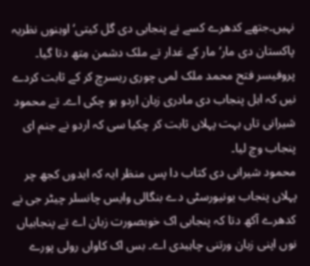نہیں۔جتھے کدھرے کسے نے پنجابی دی گل کیتی‘ اوہنوں نظریہ پاکستان دی مار‘ مار کے غدار تے ملک دشمن مِتھ دتا گیا۔
پروفیسر فتح محمد ملک لمی چوری ریسرچ کر کے ثابت کردے نیں کہ اہل پنجاب دی مادری زبان اردو ہو چکی اے۔ تے محمود شیرانی تاں بہت پہلاں ثابت کر چکیا سی کہ اردو نے جنم ای پنجاب وچ لیا۔
محمود شیرانی دی کتاب دا پس منظر ایہ کہ ایدوں کجھ چر پہلاں پنجاب یونیورسٹی دے بنگالی وایس چانسلر چیٹر جی نے کدھرے آکھ دتا کہ پنجابی اک خوبصورت زبان اے تے پنجابیاں نوں اپنی زبان ورتنی چاہیدی اے۔ بس اک کاواں رولی پورے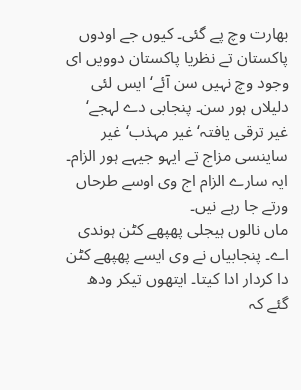بھارت وچ پے گئی۔ کیوں جے اودوں پاکستان تے نظریا پاکستان دوویں ای وجود وچ نہیں سن آئے‘ ایس لئی دلیلاں ہور سن۔ پنجابی دے لہجے‘ غیر ترقی یافتہ‘ غیر مہذب‘ غیر ساینسی مزاج تے ایہو جیہے ہور الزام۔ ایہ سارے الزام اج وی اوسے طرحاں ورتے جا رہے نیں۔
ماں نالوں ہیجلی پھپھے کٹن ہوندی اے۔ پنجابیاں نے وی ایسے پھپھے کٹن دا کردار ادا کیتا۔ ایتھوں تیکر ودھ گئے کہ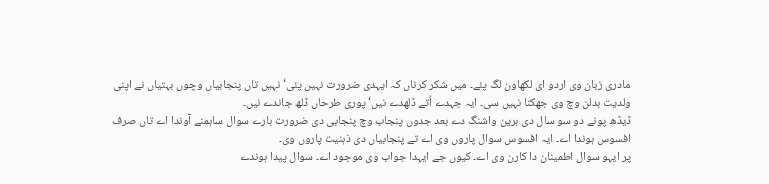مادری زبان وی اردو ای لکھاون لگ پئے۔ میں شکر کرناں کہ ایہدی ضرورت نہیں پئی‘ نہیں تاں پنجابیاں وچوں بہتیاں نے اپنی ولدیت بدلن وچ وی جھکنا نہیں سی۔ ایہ جہدے اُتے ڈلھدے نیں‘ پوری طرحاں ڈلھ جاندے نیں۔
ڈیڈھ پونے دو سو سال دی برین واشنگ دے بعد جدوں پنجاب وچ پنجابی دی ضرورت بارے سوال ساہمنے آوندا اے تاں صرف افسوس ہوندا اے۔ ایہ افسوس سوال پاروں وی اے تے پنجابیاں دی ذہنیت پاروں وی۔
پر ایہو سوال اطمینان دا کارن وی اے۔ کیوں جے ایہدا جواب وی موجود اے۔ سوال پیدا ہوندے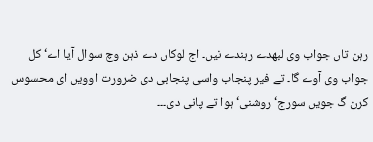رہن تاں جواب وی لبھدے رہندے نیں۔ اج لوکاں دے ذہن وچ سوال آیا اے‘ کل جواب وی آوے گا۔ تے فیر پنجاب واسی پنجابی دی ضرورت اوویں ای محسوس کرن گ جویں سورج‘ روشنی‘ ہوا تے پانی دی۔۔۔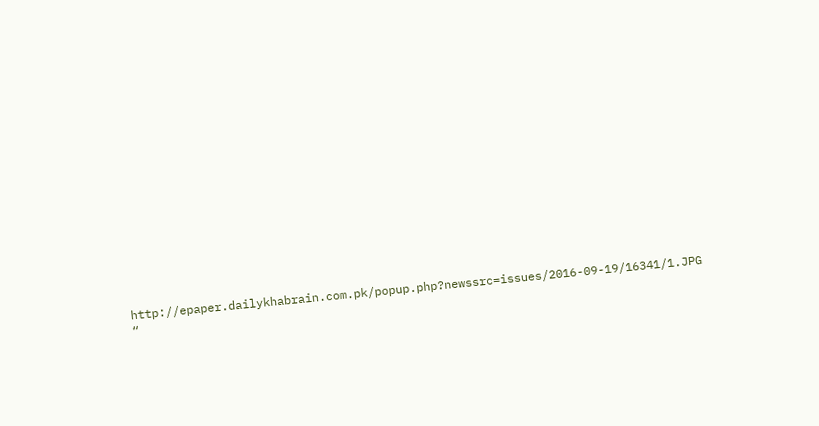http://epaper.dailykhabrain.com.pk/popup.php?newssrc=issues/2016-09-19/16341/1.JPG
“